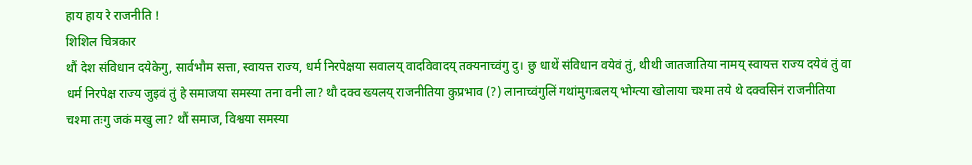हाय हाय रे राजनीति !
शिशिल चित्रकार
थौं देश संविधान दयेकेगु, सार्वभौम सत्ता, स्वायत्त राज्य, धर्म निरपेक्षया सवालय् वादविवादय् तक्यनाच्वंगु दु। छु धाथें संविधान वयेवं तुं, थीथी जातजातिया नामय् स्वायत्त राज्य दयेवं तुं वा धर्म निरपेक्ष राज्य जुइवं तुं हे समाजया समस्या तना वनी ला? थौ दक्व ख्यलय् राजनीतिया कुप्रभाव (?) लानाच्वंगुलिं गथांमुगःबलय् भोग्त्या खोलाया चश्मा तये थे दक्वसिनं राजनीतिया चश्मा तःगु जकं मखु ला? थौं समाज, विश्वया समस्या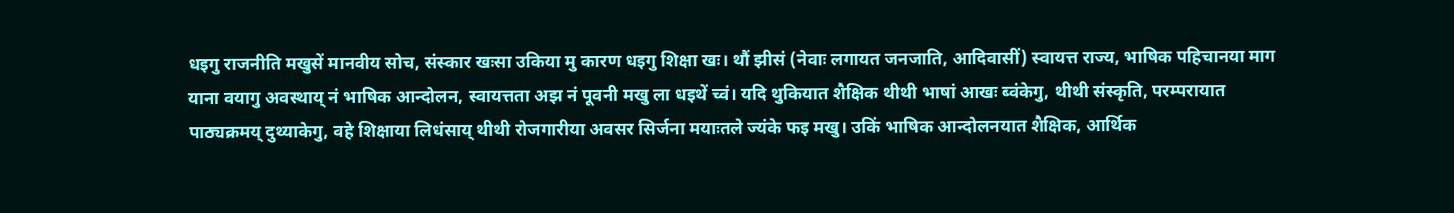धइगु राजनीति मखुसें मानवीय सोच, संस्कार खःसा उकिया मु कारण धइगु शिक्षा खः। थौं झीसं (नेवाः लगायत जनजाति, आदिवासीं) स्वायत्त राज्य, भाषिक पहिचानया माग याना वयागु अवस्थाय् नं भाषिक आन्दोलन, स्वायत्तता अझ नं पूवनी मखु ला धइथें च्वं। यदि थुकियात शैक्षिक थीथी भाषां आखः ब्वंकेगु, थीथी संस्कृति, परम्परायात पाठ्यक्रमय् दुथ्याकेगु, वहे शिक्षाया लिधंसाय् थीथी रोजगारीया अवसर सिर्जना मयाःतले ज्यंके फइ मखु। उकिं भाषिक आन्दोलनयात शैक्षिक, आर्थिक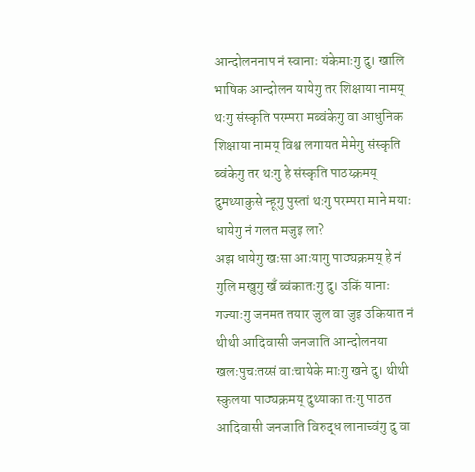आन्दोलननाप नं स्वानाः यंकेमाःगु दु। खालि भाषिक आन्दोलन यायेगु तर शिक्षाया नामय् थःगु संस्कृति परम्परा मब्वंकेगु वा आधुनिक शिक्षाया नामय् विश्व लगायत मेमेगु संस्कृति ब्वंकेगु तर थःगु हे संस्कृति पाठय्क्रमय् दुमथ्याकुसे न्हूगु पुस्तां थःगु परम्परा माने मयाः धायेगु नं गलत मजुइ ला?
अझ धायेगु खःसा आःयागु पाठ्यक्रमय् हे नं गुलि मखुगु खँ ब्वंकातःगु दु। उकिं यानाः गज्याःगु जनमत तयार जुल वा जुइ उकियात नं थीथी आदिवासी जनजाति आन्दोलनया खलःपुचःतय्सं वाःचायेके माःगु खने दु। थीथी स्कुलया पाठ्यक्रमय् दुथ्याका तःगु पाठत आदिवासी जनजाति विरुद्ध लानाच्वंगु दु वा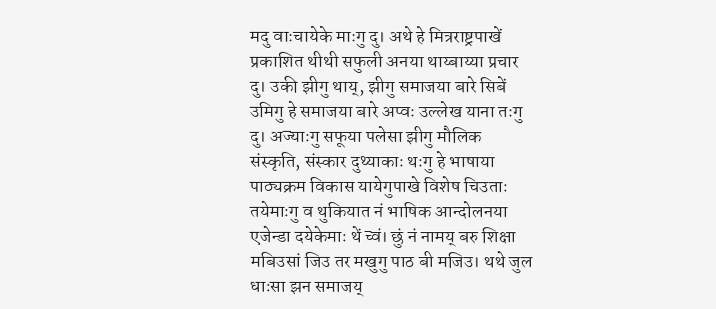मदु वाःचायेके माःगु दु। अथे हे मित्रराष्ट्रपाखें प्रकाशित थीथी सफुली अनया थाय्बाय्या प्रचार दु। उकी झीगु थाय्, झीगु समाजया बारे सिबें उमिगु हे समाजया बारे अप्वः उल्लेख याना तःगु दु। अज्याःगु सफूया पलेसा झीगु मौलिक संस्कृति, संस्कार दुथ्याकाः थःगु हे भाषाया पाठ्यक्रम विकास यायेगुपाखे विशेष चिउताः तयेमाःगु व थुकियात नं भाषिक आन्दोलनया एजेन्डा दयेकेमाः थें च्वं। छुं नं नामय् बरु शिक्षा मबिउसां जिउ तर मखुगु पाठ बी मजिउ। थथे जुल धाःसा झन समाजय्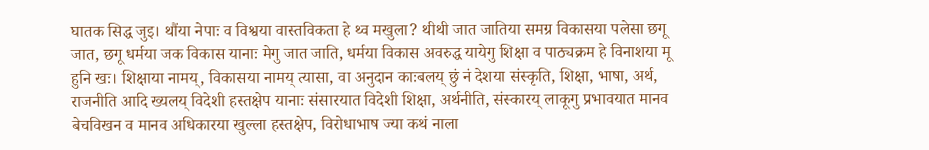घातक सिद्ध जुइ। थौंया नेपाः व विश्वया वास्तविकता हे थ्व मखुला? थीथी जात जातिया समग्र विकासया पलेसा छगू जात, छगू धर्मया जक विकास यानाः मेगु जात जाति, धर्मया विकास अवरुद्ध यायेगु शिक्षा व पाठ्यक्रम हे विनाशया मू हुनि खः। शिक्षाया नामय्, विकासया नामय् त्यासा, वा अनुदान काःबलय् छुं नं देशया संस्कृति, शिक्षा, भाषा, अर्थ, राजनीति आदि ख्यलय् विदेशी हस्तक्षेप यानाः संसारयात विदेशी शिक्षा, अर्थनीति, संस्कारय् लाकूगु प्रभावयात मानव बेचविखन व मानव अधिकारया खुल्ला हस्तक्षेप, विरोधाभाष ज्या कथं नाला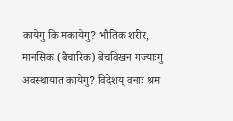कायेगु कि मकायेगु? भौतिक शरीर, मानसिक (बैचारिक) बेचविखन गज्याःगु अवस्थायात कायेगु? विदेशय् वनाः श्रम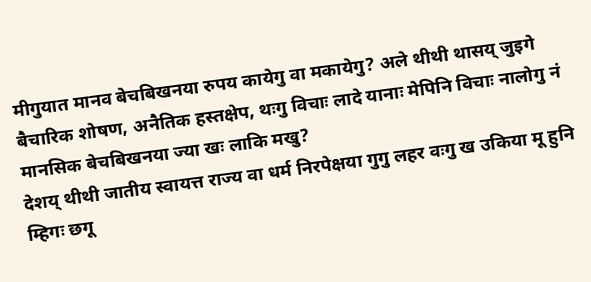मीगुयात मानव बेचबिखनया रुपय कायेगु वा मकायेगु? अले थीथी थासय् जुइगे बैचारिक शोषण, अनैतिक हस्तक्षेप, थःगु विचाः लादे यानाः मेपिनि विचाः नालोगु नं मानसिक बेचबिखनया ज्या खः लाकि मखु?
देशय् थीथी जातीय स्वायत्त राज्य वा धर्म निरपेक्षया गुगु लहर वःगु ख उकिया मू हुनि म्हिगः छगू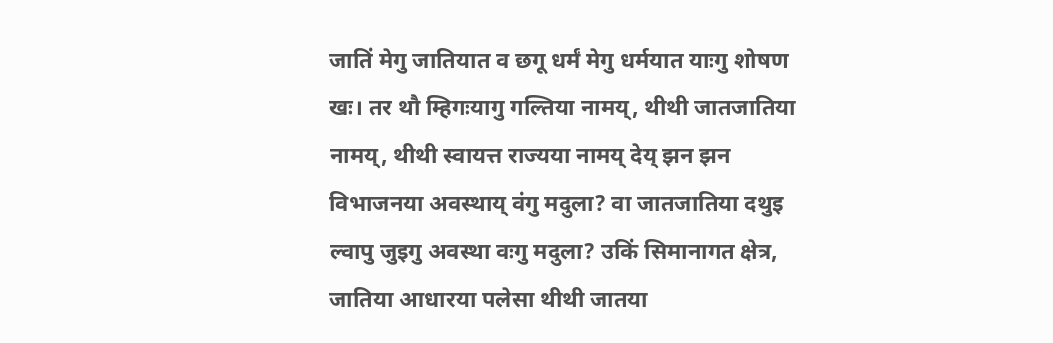जातिं मेगु जातियात व छगू धर्मं मेगु धर्मयात याःगु शोषण खः। तर थौ म्हिगःयागु गल्तिया नामय्, थीथी जातजातिया नामय्, थीथी स्वायत्त राज्यया नामय् देय् झन झन विभाजनया अवस्थाय् वंगु मदुला? वा जातजातिया दथुइ ल्वापु जुइगु अवस्था वःगु मदुला? उकिं सिमानागत क्षेत्र, जातिया आधारया पलेसा थीथी जातया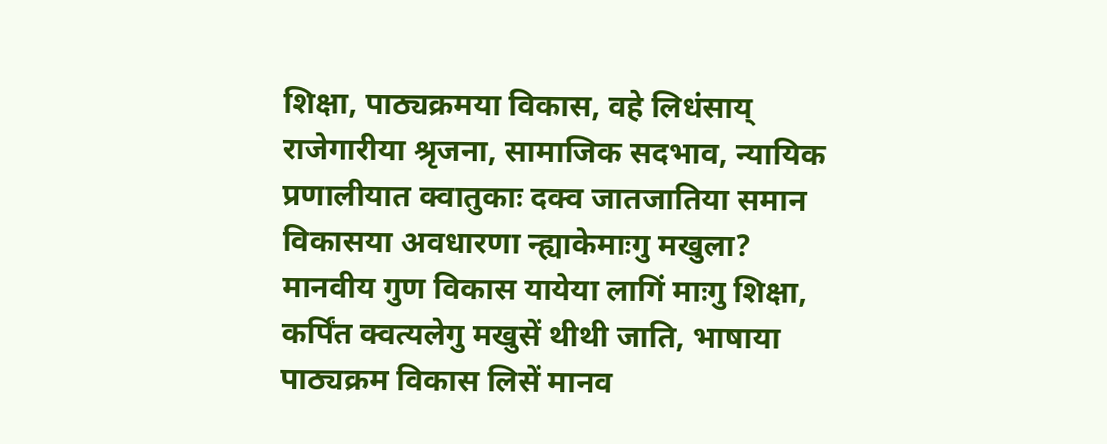शिक्षा, पाठ्यक्रमया विकास, वहे लिधंसाय् राजेगारीया श्रृजना, सामाजिक सदभाव, न्यायिक प्रणालीयात क्वातुकाः दक्व जातजातिया समान विकासया अवधारणा न्ह्याकेमाःगु मखुला? मानवीय गुण विकास यायेया लागिं माःगु शिक्षा, कर्पिंत क्वत्यलेगु मखुसें थीथी जाति, भाषाया पाठ्यक्रम विकास लिसें मानव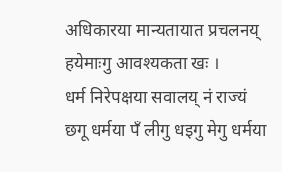अधिकारया मान्यतायात प्रचलनय् हयेमाःगु आवश्यकता खः ।
धर्म निरेपक्षया सवालय् नं राज्यं छगू धर्मया पँ लीगु धइगु मेगु धर्मया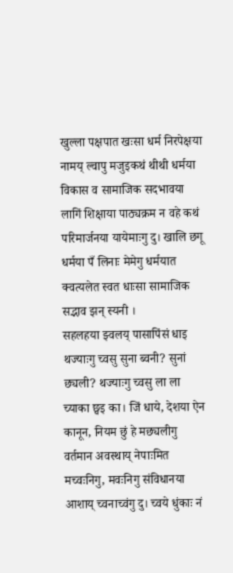खुल्ला पक्षपात खःसा धर्म निरपेक्षया नामय् ल्वापु मजुइकथं थीथी धर्मया विकास व सामाजिक सदभावया लागिं शिक्षाया पाठ्यक्रम न वहे कथं परिमार्जनया यायेमाःगु दु। खालि छगू धर्मया पँ लिनाः मेमेगु धर्मयात क्वत्यलेत स्वत धाःसा सामाजिक सद्भाव झन् स्यनी ।
सहलहया झ्वलय् पासापिंसं धाइ थज्याःगु च्वसु सुना ब्वनी? सुनां छ्यली? थज्याःगु च्वसु ला ला च्याका छ्वइ का। जिं धाये, देशया ऐन कानून, नियम छुं हे मछ्यलीगु वर्तमान अवस्थाय् नेपाःमित मच्वःनिगु, मवःनिगु संविधानया आशाय् च्वनाच्वंगु दु। च्वये धुंकाः नं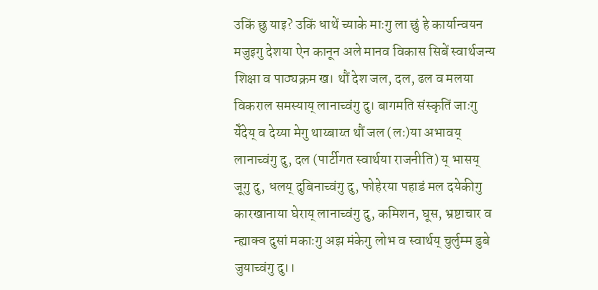उकिं छु याइ? उकिं धाथें च्याके माःगु ला छुं हे कार्यान्वयन मजुइगु देशया ऐन कानून अले मानव विकास सिबें स्वार्थजन्य शिक्षा व पाठ्यक्रम ख। थौं देश जल, दल, ढल व मलया विकराल समस्याय् लानाच्वंगु दु। बागमति संस्कृतिं जाःगु येँदेय् व देय्या मेगु थाय्बाय्त थौं जल (लः)या अभावय् लानाच्वंगु दु, दल (पार्टीगत स्वार्थया राजनीति) य् भासय् जूगु दु, धलय् दुबिनाच्वंगु दु, फोहेरया पहाडं मल दयेकीगु कारखानाया घेराय् लानाच्वंगु दु, कमिशन, घूस, भ्रष्टाचार व न्ह्याक्व दुसां मकाःगु अझ मंकेगु लोभ व स्वार्थय् चुर्लुम्म डुबे जुयाच्वंगु दु।।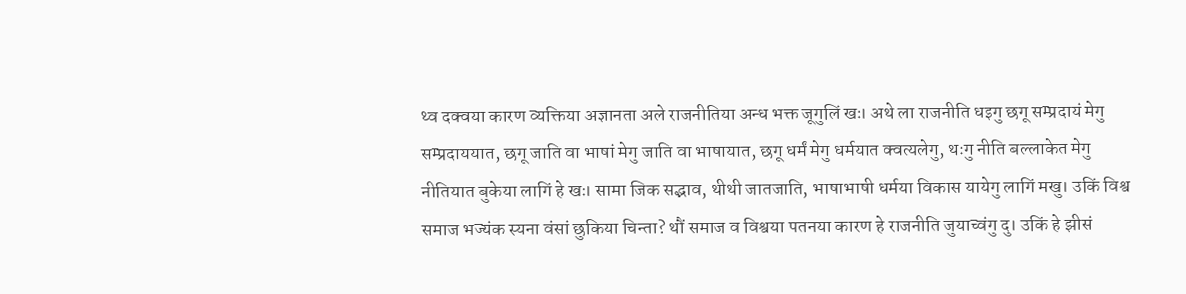थ्व दक्वया कारण व्यक्तिया अज्ञानता अले राजनीतिया अन्ध भक्त जूगुलिं खः। अथे ला राजनीति धइगु छगू सम्प्रदायं मेगु सम्प्रदाययात, छगू जाति वा भाषां मेगु जाति वा भाषायात, छगू धर्मं मेगु धर्मयात क्वत्यलेगु, थःगु नीति बल्लाकेत मेगु नीतियात बुकेया लागिं हे खः। सामा जिक सद्भाव, थीथी जातजाति, भाषाभाषी धर्मया विकास यायेगु लागिं मखु। उकिं विश्व समाज भज्यंक स्यना वंसां छुकिया चिन्ता? थौं समाज व विश्वया पतनया कारण हे राजनीति जुयाच्वंगु दु। उकिं हे झीसं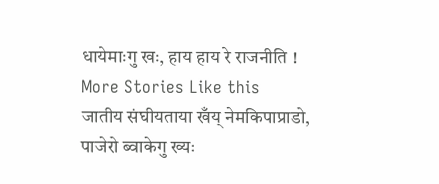धायेमाःगु खः, हाय हाय रे राजनीति !
More Stories Like this
जातीय संघीयताया खँय् नेमकिपाप्राडो, पाजेरो ब्वाकेगु ख्यः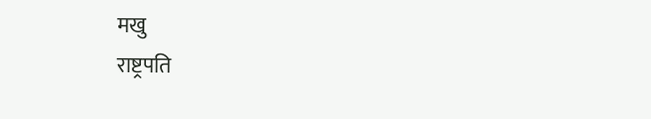मखु
राष्ट्रपति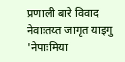प्रणाली बारे विवाद
नेवाःतय्त जागृत याइगु 'नेपाःमिया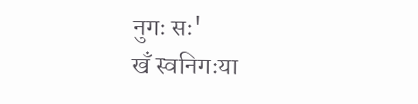नुगः सः'
खँ स्वनिगःया